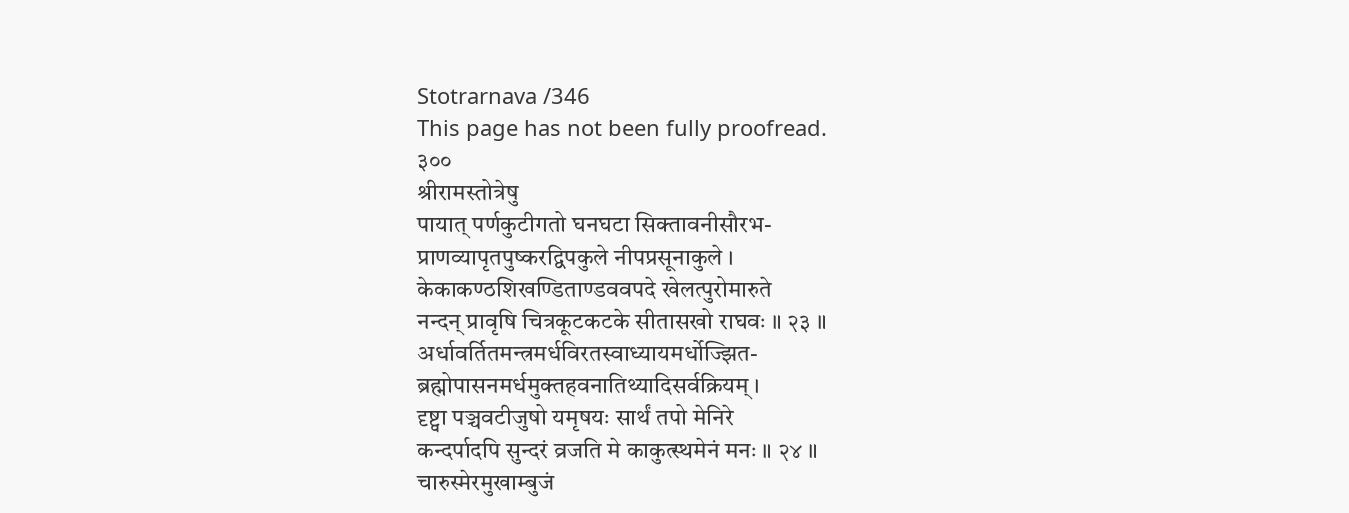Stotrarnava /346
This page has not been fully proofread.
३००
श्रीरामस्तोत्रेषु
पायात् पर्णकुटीगतो घनघटा सिक्तावनीसौरभ-
प्राणव्यापृतपुष्करद्विपकुले नीपप्रसूनाकुले ।
केकाकण्ठशिखण्डिताण्डववपदे खेलत्पुरोमारुते
नन्दन् प्रावृषि चित्रकूटकटके सीतासखो राघवः ॥ २३ ॥
अर्धावर्तितमन्त्रमर्धविरतस्वाध्यायमर्धोज्झित-
ब्रह्मोपासनमर्धमुक्तहवनातिथ्यादिसर्वक्रियम् ।
दृष्ट्वा पञ्चवटीजुषो यमृषयः सार्थं तपो मेनिरे
कन्दर्पादपि सुन्दरं व्रजति मे काकुत्स्थमेनं मनः ॥ २४ ॥
चारुस्मेरमुखाम्बुजं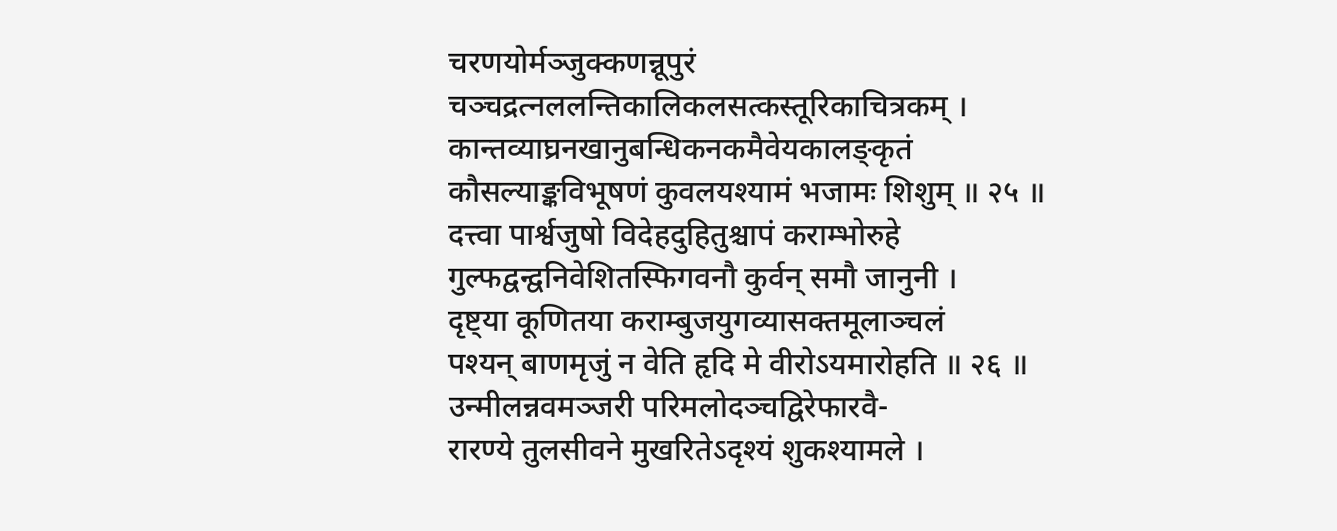चरणयोर्मञ्जुक्कणन्नूपुरं
चञ्चद्रत्नललन्तिकालिकलसत्कस्तूरिकाचित्रकम् ।
कान्तव्याघ्रनखानुबन्धिकनकमैवेयकालङ्कृतं
कौसल्याङ्कविभूषणं कुवलयश्यामं भजामः शिशुम् ॥ २५ ॥
दत्त्वा पार्श्वजुषो विदेहदुहितुश्चापं कराम्भोरुहे
गुल्फद्वन्द्वनिवेशितस्फिगवनौ कुर्वन् समौ जानुनी ।
दृष्ट्या कूणितया कराम्बुजयुगव्यासक्तमूलाञ्चलं
पश्यन् बाणमृजुं न वेति हृदि मे वीरोऽयमारोहति ॥ २६ ॥
उन्मीलन्नवमञ्जरी परिमलोदञ्चद्विरेफारवै-
रारण्ये तुलसीवने मुखरितेऽदृश्यं शुकश्यामले ।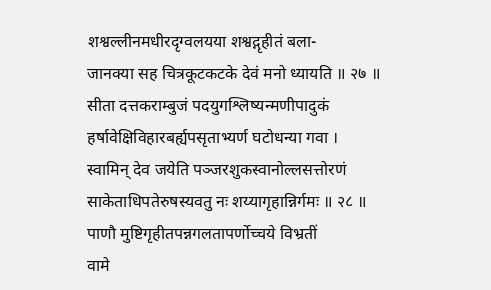शश्वल्लीनमधीरदृग्वलयया शश्वद्गृहीतं बला-
जानक्या सह चित्रकूटकटके देवं मनो ध्यायति ॥ २७ ॥
सीता दत्तकराम्बुजं पदयुगश्लिष्यन्मणीपादुकं
हर्षावेक्षिविहारबर्ह्यपसृताभ्यर्ण घटोधन्या गवा ।
स्वामिन् देव जयेति पञ्जरशुकस्वानोल्लसत्तोरणं
साकेताधिपतेरुषस्यवतु नः शय्यागृहान्निर्गमः ॥ २८ ॥
पाणौ मुष्टिगृहीतपन्नगलतापर्णोच्चये विभ्रतीं
वामे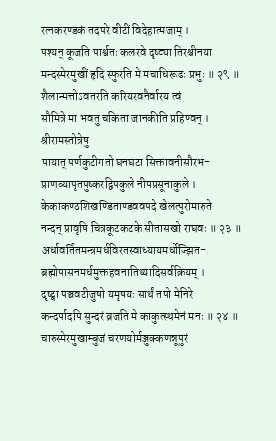रत्नकरण्डकं तदपरे वीटीं विदेहात्मजाम् ।
पश्यन् कूजति पार्श्वतः कलरवे दृष्ट्या तिरश्चीनया
मन्दस्मेरमुखीं हृदि स्फुरति मे मचाधिरूढः प्रभुः ॥ २९ ॥
शैलान्मत्तोऽवतरति करियरवनैर्वारय त्वं
सौमित्रे मा भवतु चकिता जानकीति प्रहिण्वन् ।
श्रीरामस्तोत्रेषु
पायात् पर्णकुटीगतो घनघटा सिक्तावनीसौरभ-
प्राणव्यापृतपुष्करद्विपकुले नीपप्रसूनाकुले ।
केकाकण्ठशिखण्डिताण्डववपदे खेलत्पुरोमारुते
नन्दन् प्रावृषि चित्रकूटकटके सीतासखो राघवः ॥ २३ ॥
अर्धावर्तितमन्त्रमर्धविरतस्वाध्यायमर्धोज्झित-
ब्रह्मोपासनमर्धमुक्तहवनातिथ्यादिसर्वक्रियम् ।
दृष्ट्वा पञ्चवटीजुषो यमृषयः सार्थं तपो मेनिरे
कन्दर्पादपि सुन्दरं व्रजति मे काकुत्स्थमेनं मनः ॥ २४ ॥
चारुस्मेरमुखाम्बुजं चरणयोर्मञ्जुक्कणन्नूपुरं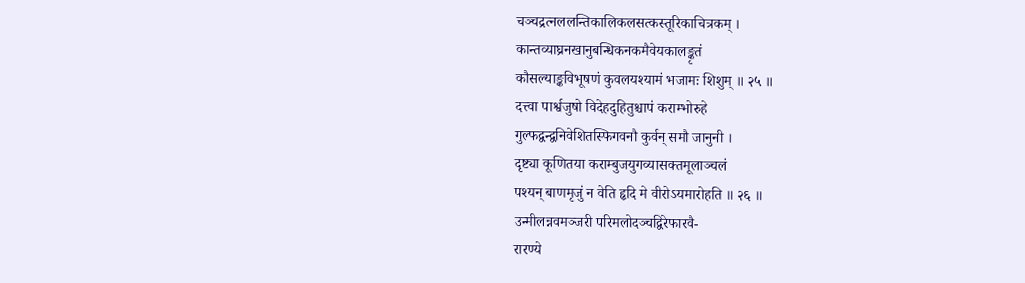चञ्चद्रत्नललन्तिकालिकलसत्कस्तूरिकाचित्रकम् ।
कान्तव्याघ्रनखानुबन्धिकनकमैवेयकालङ्कृतं
कौसल्याङ्कविभूषणं कुवलयश्यामं भजामः शिशुम् ॥ २५ ॥
दत्त्वा पार्श्वजुषो विदेहदुहितुश्चापं कराम्भोरुहे
गुल्फद्वन्द्वनिवेशितस्फिगवनौ कुर्वन् समौ जानुनी ।
दृष्ट्या कूणितया कराम्बुजयुगव्यासक्तमूलाञ्चलं
पश्यन् बाणमृजुं न वेति हृदि मे वीरोऽयमारोहति ॥ २६ ॥
उन्मीलन्नवमञ्जरी परिमलोदञ्चद्विरेफारवै-
रारण्ये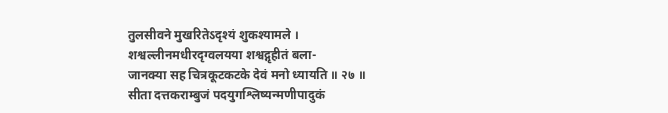तुलसीवने मुखरितेऽदृश्यं शुकश्यामले ।
शश्वल्लीनमधीरदृग्वलयया शश्वद्गृहीतं बला-
जानक्या सह चित्रकूटकटके देवं मनो ध्यायति ॥ २७ ॥
सीता दत्तकराम्बुजं पदयुगश्लिष्यन्मणीपादुकं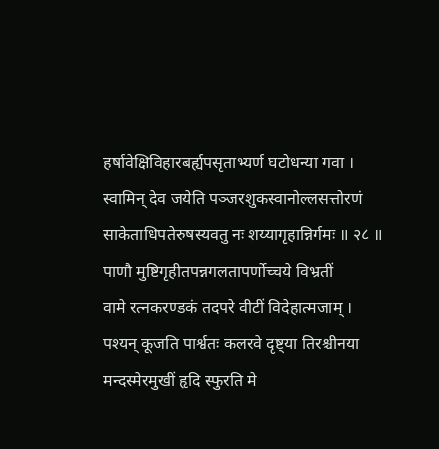हर्षावेक्षिविहारबर्ह्यपसृताभ्यर्ण घटोधन्या गवा ।
स्वामिन् देव जयेति पञ्जरशुकस्वानोल्लसत्तोरणं
साकेताधिपतेरुषस्यवतु नः शय्यागृहान्निर्गमः ॥ २८ ॥
पाणौ मुष्टिगृहीतपन्नगलतापर्णोच्चये विभ्रतीं
वामे रत्नकरण्डकं तदपरे वीटीं विदेहात्मजाम् ।
पश्यन् कूजति पार्श्वतः कलरवे दृष्ट्या तिरश्चीनया
मन्दस्मेरमुखीं हृदि स्फुरति मे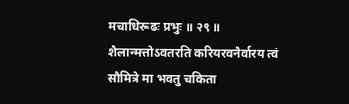मचाधिरूढः प्रभुः ॥ २९ ॥
शैलान्मत्तोऽवतरति करियरवनैर्वारय त्वं
सौमित्रे मा भवतु चकिता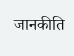जानकीति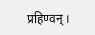प्रहिण्वन् ।